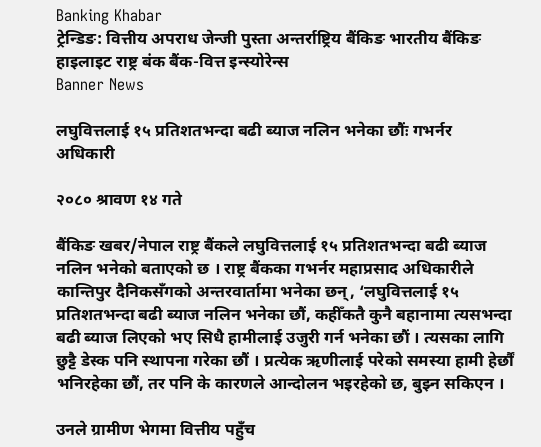Banking Khabar
ट्रेन्डिङ: वित्तीय अपराध जेन्जी पुस्ता अन्तर्राष्ट्रिय बैंकिङ भारतीय बैंकिङ हाइलाइट राष्ट्र बंक बैंक-वित्त इन्स्योरेन्स
Banner News

लघुवित्तलाई १५ प्रतिशतभन्दा बढी ब्याज नलिन भनेका छौंः गभर्नर अधिकारी

२०८० श्रावण १४ गते

बैंकिङ खबर/नेपाल राष्ट्र बैंकले लघुवित्तलाई १५ प्रतिशतभन्दा बढी ब्याज नलिन भनेको बताएको छ । राष्ट्र बैंकका गभर्नर महाप्रसाद अधिकारीले कान्तिपुर दैनिकसँगको अन्तरवार्तामा भनेका छन्, ‘लघुवित्तलाई १५ प्रतिशतभन्दा बढी ब्याज नलिन भनेका छौं, कहीँकतै कुनै बहानामा त्यसभन्दा बढी ब्याज लिएको भए सिधै हामीलाई उजुरी गर्न भनेका छौं । त्यसका लागि छुट्टै डेस्क पनि स्थापना गरेका छौं । प्रत्येक ऋणीलाई परेको समस्या हामी हेर्छौं भनिरहेका छौं, तर पनि के कारणले आन्दोलन भइरहेको छ, बुझ्न सकिएन ।

उनले ग्रामीण भेगमा वित्तीय पहुँच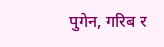पुगेन, गरिब र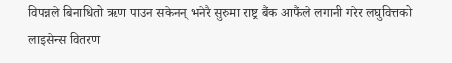विपन्नले बिनाधितो ऋण पाउन सकेनन् भनेरै सुरुमा राष्ट्र बैंक आफैंले लगानी गरेर लघुवित्तको लाइसेन्स वितरण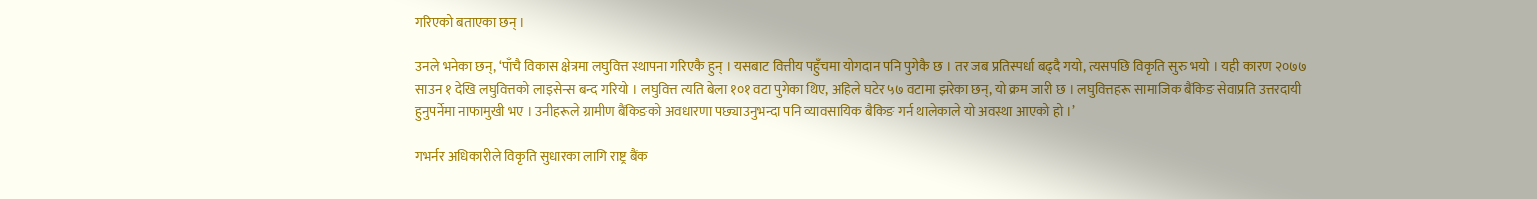गरिएको बताएका छन् ।

उनले भनेका छन्, ‘पाँचै विकास क्षेत्रमा लघुवित्त स्थापना गरिएकै हुन् । यसबाट वित्तीय पहुँचमा योगदान पनि पुगेकै छ । तर जब प्रतिस्पर्धा बढ्दै गयो, त्यसपछि विकृति सुरु भयो । यही कारण २०७७ साउन १ देखि लघुवित्तको लाइसेन्स बन्द गरियो । लघुवित्त त्यति बेला १०१ वटा पुगेका थिए, अहिले घटेर ५७ वटामा झरेका छन्, यो क्रम जारी छ । लघुवित्तहरू सामाजिक बैंकिङ सेवाप्रति उत्तरदायी हुनुपर्नेमा नाफामुखी भए । उनीहरूले ग्रामीण बैंकिङको अवधारणा पछ्याउनुभन्दा पनि व्यावसायिक बैकिङ गर्न थालेकाले यो अवस्था आएको हो ।’

गभर्नर अधिकारीले विकृति सुधारका लागि राष्ट्र बैंक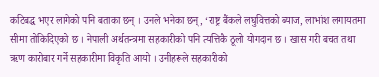कटिबद्ध भएर लागेको पनि बताका छन् । उनले भनेका छन्, ‘राष्ट्र बैंकले लघुवित्तको ब्याज, लाभांश लगायतमा सीमा तोकिदिएको छ । नेपाली अर्थतन्त्रमा सहकारीको पनि त्यत्तिकै ठूलो योगदान छ । खास गरी बचत तथा ऋण कारोबार गर्ने सहकारीमा विकृति आयो । उनीहरूले सहकारीको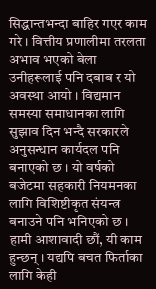सिद्धान्तभन्दा बाहिर गएर काम गरे । वित्तीय प्रणालीमा तरलता अभाव भएको बेला उनीहरूलाई पनि दबाब र यो अवस्था आयो । विद्यमान समस्या समाधानका लागि सुझाव दिन भन्दै सरकारले अनुसन्धान कार्यदल पनि बनाएको छ । यो वर्षको बजेटमा सहकारी नियमनका लागि विशिष्टीकृत संयन्त्र बनाउने पनि भनिएको छ । हामी आशावादी छौं, यी काम हुन्छन् । यद्यपि बचत फिर्ताका लागि केही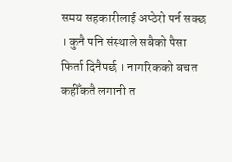समय सहकारीलाई अप्ठेरो पर्न सक्छ । कुनै पनि संस्थाले सबैको पैसा फिर्ता दिनैपर्छ । नागरिकको बचत कहीँकतै लगानी त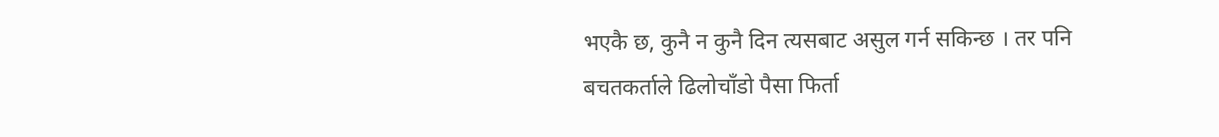भएकै छ, कुनै न कुनै दिन त्यसबाट असुल गर्न सकिन्छ । तर पनि बचतकर्ताले ढिलोचाँडो पैसा फिर्ता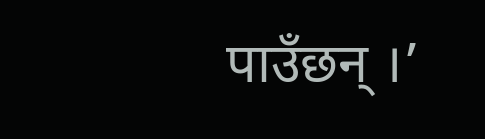पाउँछन् ।’